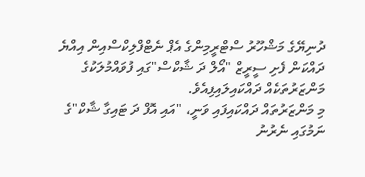ދުނިޔޭގެ މަޝްހޫރު ސްޓްރީމިންގެ އެޕް ނެޓްފްލިކްސްއިން އިއްޔެ ދައްކަން ފެށި ސީރީޒް "އޯލް ދަ ޝާކްސް"ގައި ފުވައްމުލަކުގެ މަންޒަރުތަކެއް ދައްކައިލައިފިއެވެ.
މި މަންޒަރުތައް ދައްކައިފައި ވަނީ، "އައި އޮފް ދަ ޓައިގާ ޝާކް"ގެ ނަމުގައި ނެރުނު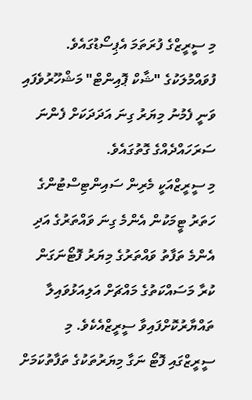މި ސީރީޒްގެ ފުރަތަމަ އެޕިސޯޑުގައެވެ. ފުވައްމުލަކުގެ "ޝާކް ޕޮއިންޓް" މަޝްހޫރުވެފައި ވަނީ ފެމުނު މިޔަރު ގިނަ އަދަދަކަށް ފެންނަ ސަރަހައްދެއްގެ ގޮތުގައެވެ.
މި ސީރީޒްއަކީ މެރިން ސައިންޓިސްޓުންގެ ހަތަރު ޓީމަކުން އެންމެ ގިނަ ވައްތަރުގެ އަދި އެންމެ ތަފާތު ވައްތަރުގެ މިޔަރު ފޮޓޯނަގަން ކުރާ މަސައްކަތުގެ މައްޗަށް އަލިއަޅުވައިލާ ތައްޔާރުކޮށްފައިވާ ސީރީޒްއެކެވެ. މި ސީރީޒްގައި ފޮޓޯ ނަގާ މިޔަރުތަކުގެ ތަފާތުކަމަށް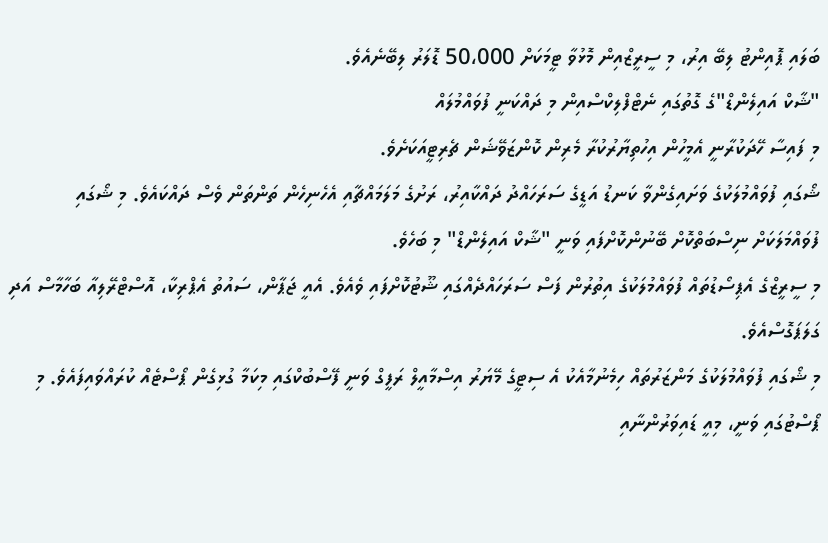ބަލައި ޕޮއިންޓު ލިބޭ އިރު، މި ސީރީޒްއިން މޮޅުވާ ޓީމަކަށް 50،000 ޑޮލަރު ލިބޭނެއެވެ.
"ޝާކް އައިލެންޑް"ގެ ގޮތުގައި ނެޓްފްލިކްސްއިން މި ދައްކަނީ ފުވައްމުލައް
މި ފައިސާ ހޭދަކުރާނީ އެމީހުން އިހުތިޔާރުކުރާ މެރިން ކޮންޒަވޭޝަން ޗެރިޓީއަކަށެވެ.
ޝޯގައި ފުވައްމުލަކުގެ ވަށައިގެންވާ ކަނޑު އަޑީގެ ސަރަހައްދު ދައްކާއިރު، ރަށުގެ މަލަމައްޗާއި އެހެނިހެން ތަންތަން ވެސް ދައްކައެވެ. މި ޝޯގައި ފުވައްމަލަކަށް ނިސްބަތްކޮށް ބޭނުންކޮށްފައި ވަނީ "ޝާކް އައިލެންޑް" މި ބަހެވެ.
މި ސީރީޒްގެ އެޕިސޯޑުތައް ފުވައްމުލަކުގެ އިތުރުން ފަސް ސަރަހައްދެއްގައި ޝޫޓުކޮށްފައި ވެއެވެ. އެއީ ޖަޕާން، ސައުތު އެޕްރިކާ، އޮސްޓްރޭލިއާ ބަހާމާސް އަދި ގަލަޕަގޮސްއެވެ.
މި ޝޯގައި ފުވައްމުލަކުގެ މަންޒަރުތައް ހިމެނުމާއެކު އެ ސިޓީގެ މޭޔަރު އިސްމާއީލް ރަފީގް ވަނީ ފޭސްބުކްގައި މިކަމާ ގުޅިގެން ޕޯސްޓެއް ކުރައްވައިފައެވެ. މި ޕޯސްޓުގައި ވަނީ، މިއީ ޑައިވަރުންނާއި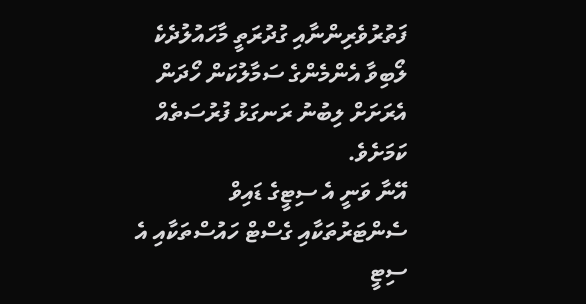ފަތުރުވެރިންނާއި ގުދުރަތީ މާހައުލުދެކެ ލޯބިވާ އެންމެންގެ ސަމާލުކަން ހޯދަން އެރަށަށް ލިބުނު ރަނގަޅު ފުރުސަތެއް ކަމަށެވެ.
އޭނާ ވަނީ އެ ސިޓީގެ ޑައިވް ސެންޓަރުތަކާއި ގެސްޓް ހައުސްތަކާއި އެ ސިޓީ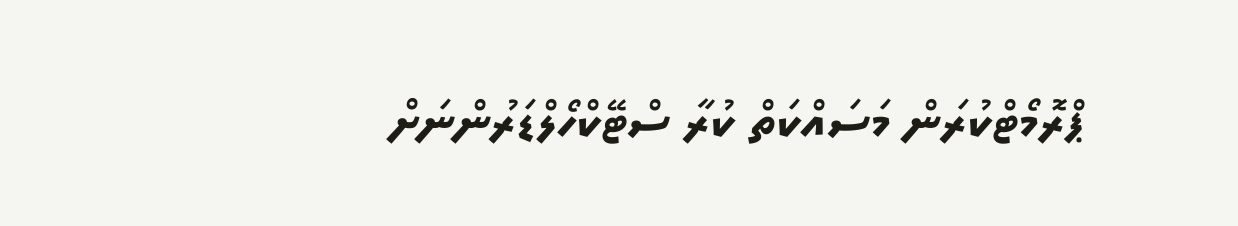ޕްރޮމޯޓްކުރަން މަސައްކަތް ކުރާ ސްޓޭކްހޯލްޑަރުންނަށް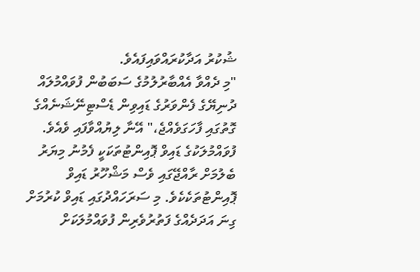ޝުކުރު އަދާކުރައްވައިފައެވެ.
"މި ދެއްވާ އެއްބާރުލުމުގެ ސަބަބުން ފުވައްމުލައް ދުނިޔޭގެ ފެންވަރުގެ ޑައިވިން ޑެސްޓިނޭޝަނެއްގެ ގޮތުގައި ފާހަގަވެއްޖެ،" އޭނާ ލިޔުއްވާފައި ވެއެވެ.
ފުވައްމުލަކުގެ ޑައިވް ޕޮއިންޓުތަކަކީ ފެމުނު މިޔަރު ބެލުމަށް ރާއްޖޭގައި ވެސް މަޝްހޫރު ޑައިވް ޕޮއިންޓުތަކެކެވެ. މި ސަރަހައްދުގައި ޑައިވް ކުރުމަށް ގިނަ އަދަދެއްގެ ފަތުރުވެރިން ފުވައްމުލަކަށް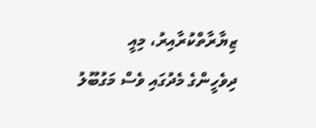ޒިޔާރާތްކުރާއިރު، މިއީ ދިވެހީންގެ މެދުގައި ވެސް މަގުބޫލު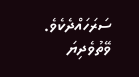ސަރަހައްދެކެވެ.
ވޭތުވެދިޔަ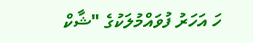ހަ އަހަރު ފުވައްމުލަކުގެ "ޝާކް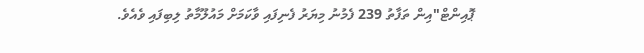ޕޮއިންޓް"އިން ތަފާތު 239 ފެމުނު މިޔަރު ފެނިފައި ވާކަމަށް މައުލޫމާތު ލިބިފައި ވެއެވެ.